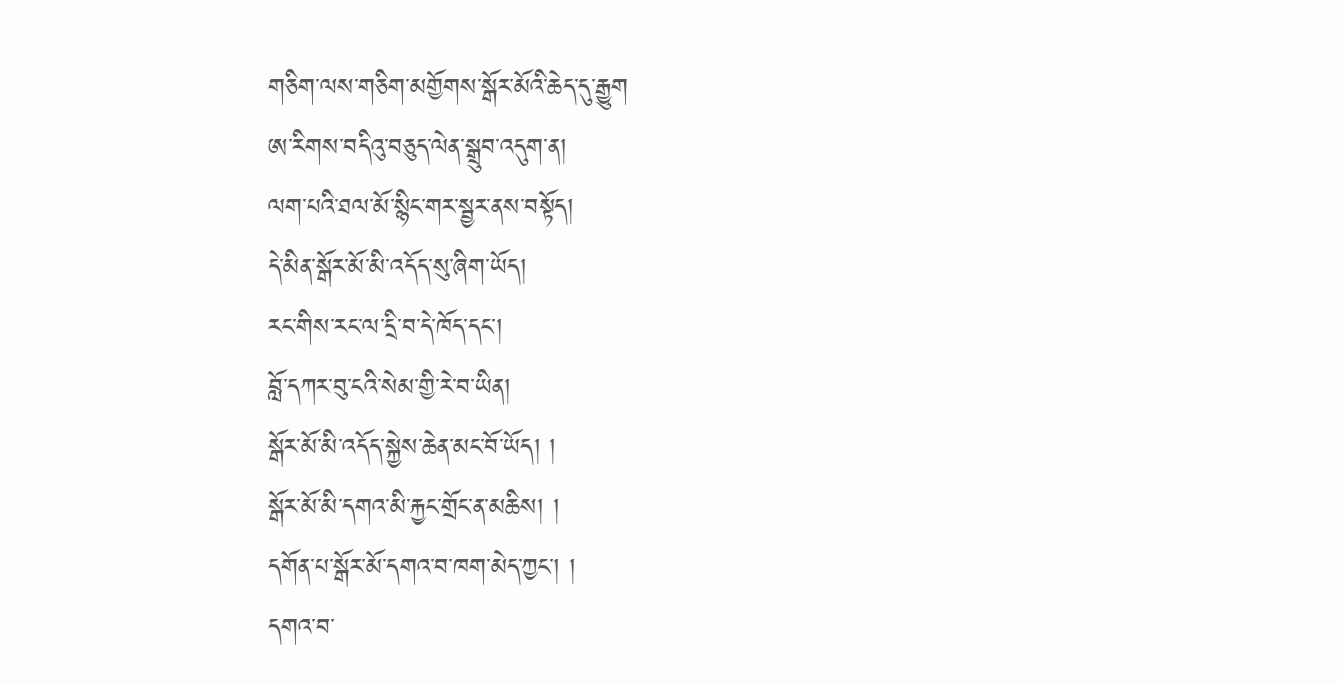གཅིག་ལས་གཅིག་མགྱོགས་སྒོར་མོའི་ཆེད་དུ་རྒྱུག
ཨ་རིགས་བདིའུ་བཅུད་ལེན་སྒྲུབ་འདུག་ན།
ལག་པའི་ཐལ་མོ་སྙིང་གར་སྦྱར་ནས་བསྟོད།
དེ་མིན་སྒོར་མོ་མི་འདོད་སུ་ཞིག་ཡོད།
རང་གིས་རང་ལ་དྲི་བ་དེ་ཁོད་དང་།
བློ་དཀར་བུ་ངའི་སེམ་གྱི་རེ་བ་ཡིན།
སྒོར་མོ་མི་འདོད་སྐྱེས་ཆེན་མང་བོ་ཡོད། །
སྒོར་མོ་མི་དགའ་མི་རྐྱང་གྲོང་ན་མཆིས། །
དགོན་པ་སྒོར་མོ་དགའ་བ་ཁག་མེད་ཀྱང་། །
དགའ་བ་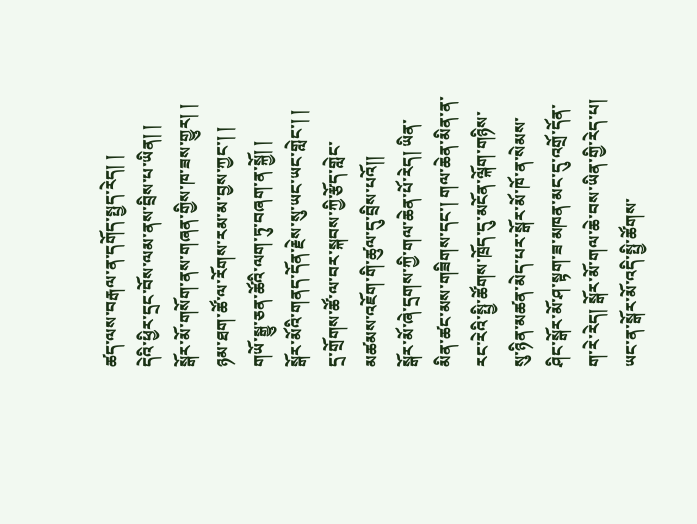ཚད་ལས་བརྒལ་ན་དགོད་སྤྱད་རེད། །
དེའི་ཕྱིར་དྲང་བོས་ལམ་ནས་བྲིས་པ་ཡིན། །
སྒོར་མོ་གསོག་ནས་གཞན་གྱིས་ཁ་ཟས་གྱུར། །
ཉམ་ཐག་ཚོ་ལ་རོགས་རམ་མ་བྱས་ཀྱང་། །
གཡོ་སྒྱུ་ཅན་ཚོའི་ལག་ཏུ་བཞག་ན་སྐྱོ། །
སྒོར་མོའི་གནད་དོན་རྗེས་སུ་ཡང་ཡང་གླེང་། །
དྲ་གྲོགས་ཚོ་ལ་བར་སྐབས་ཀྱི་རྩོད་གླེང་མཚམས་འཇོག་གི་ཚུལ་དུ་བྲིས་པའོ།།
སྒོར་མོ་ཞེ་དྲགས་ཀྱི་གལ་ཆེན་པོ་རེད། ཡིན་མིན་ཚང་མས་གཟིགས་དང་། གལ་ཆེན་མིན་ན་རང་རེའི་སྤྱི་ཚོགས་ཁྲོད་དུ་མངོན་ལྐོག་གཉིས་སུ་ཉིན་མཚན་མེད་པར་སྒོར་མོ་ཁོ་ན་སེམས་ཤིང་སྒོར་མོ་ཤ་སྟག་ཟ་མཁན་མང་དུ་འགྲོ་དོན་ག་རེ་རེད། སྒོར་མོ་གལ་ཆེ་བས་ཡིན་གྱི་རེད་པ། ཡང་ན་སྒོར་མོ་འདི་སྤྱི་ཚོགས་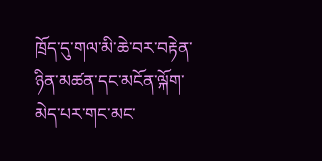ཁྲོད་དུ་གལ་མི་ཆེ་བར་བརྟེན་ཉིན་མཚན་དང་མངོན་ལྐོག་མེད་པར་གང་མང་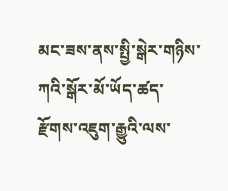མང་ཟས་ནས་སྤྱི་སྒེར་གཉིས་ཀའི་སྒོར་མོ་ཡོད་ཚད་རྫོགས་འཇུག་རྒྱུའི་ལས་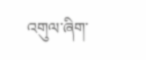འགུལ་ཞིག་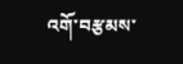འགོ་བརྩམས་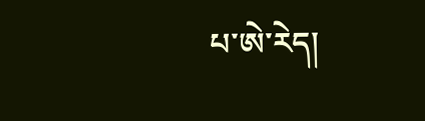པ་ཨེ་རེད།